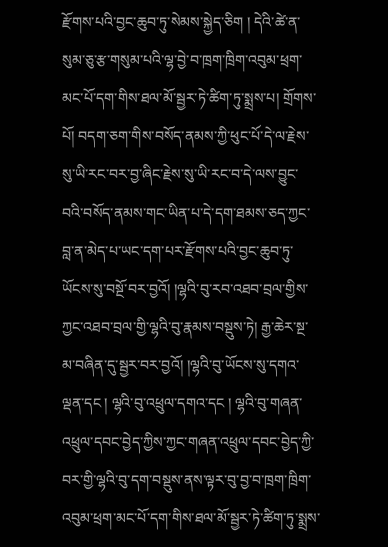རྫོགས་པའི་བྱང་ཆུབ་ཏུ་སེམས་སྐྱེད་ཅིག ། དེའི་ཚེ་ན་སུམ་ཅུ་རྩ་གསུམ་པའི་ལྷ་བྱེ་བ་ཁྲག་ཁྲིག་འབུམ་ཕྲག་མང་པོ་དག་གིས་ཐལ་མོ་སྦྱར་ཏེ་ཚིག་ཏུ་སྨྲས་པ། གྲོགས་པོ། བདག་ཅག་གིས་བསོད་ནམས་ཀྱི་ཕུང་པོ་དེ་ལ་རྗེས་སུ་ཡི་རང་བར་བྱ་ཞིང་རྗེས་སུ་ཡི་རང་བ་དེ་ལས་བྱུང་བའི་བསོད་ནམས་གང་ཡིན་པ་དེ་དག་ཐམས་ཅད་ཀྱང་བླ་ན་མེད་པ་ཡང་དག་པར་རྫོགས་པའི་བྱང་ཆུབ་ཏུ་ཡོངས་སུ་བསྔོ་བར་བྱའོ། །ལྷའི་བུ་རབ་འཐབ་བྲལ་གྱིས་ཀྱང་འཐབ་བྲལ་གྱི་ལྷའི་བུ་རྣམས་བསྡུས་ཏེ། རྒྱ་ཆེར་སྔ་མ་བཞིན་དུ་སྦྱར་བར་བྱའོ། །ལྷའི་བུ་ཡོངས་སུ་དགའ་ལྡན་དང ། ལྷའི་བུ་འཕྲུལ་དགའ་དང ། ལྷའི་བུ་གཞན་འཕྲུལ་དབང་བྱེད་ཀྱིས་ཀྱང་གཞན་འཕྲུལ་དབང་བྱེད་ཀྱི་བར་གྱི་ལྷའི་བུ་དག་བསྡུས་ནས་ལྟར་བུ་བྱ་བ་ཁྲག་ཁྲིག་འབུམ་ཕྲག་མང་པོ་དག་གིས་ཐལ་མོ་སྦྱར་ཏེ་ཚིག་ཏུ་སྨྲས་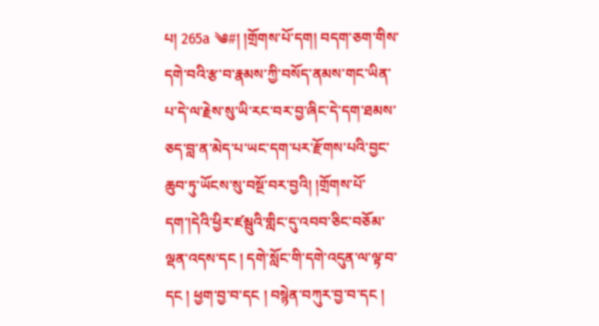པ། 265a ༄#། །གྲོགས་པོ་དག། བདག་ཅག་གིས་དགེ་བའི་རྩ་བ་རྣམས་ཀྱི་བསོད་ནམས་གང་ཡིན་པ་དེ་ལ་རྗེས་སུ་ཡི་རང་བར་བྱ་ཞིང་དེ་དག་ཐམས་ཅད་བླ་ན་མེད་པ་ཡང་དག་པར་རྫོགས་པའི་བྱང་ཆུབ་ཏུ་ཡོངས་སུ་བསྔོ་བར་བྱའི། །གྲོགས་པོ་དག་།དེའི་ཕྱིར་ཛམྦུའི་གླིང་དུ་འབབ་ཅིང་བཅོམ་ལྡན་འདས་དང ། དགེ་སློང་གི་དགེ་འདུན་ལ་ལྟ་བ་དང ། ཕྱག་བྱ་བ་དང ། བསྙེན་བཀུར་བྱ་བ་དང །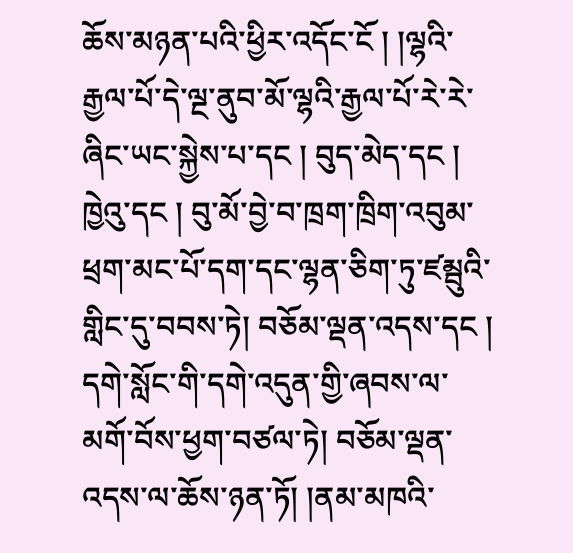ཆོས་མཉན་པའི་ཕྱིར་འདོང་ངོ ། །ལྷའི་རྒྱལ་པོ་དེ་ལྔ་ནུབ་མོ་ལྷའི་རྒྱལ་པོ་རེ་རེ་ཞིང་ཡང་སྐྱེས་པ་དང ། བུད་མེད་དང ། ཁྱེའུ་དང ། བུ་མོ་བྱེ་བ་ཁྲག་ཁྲིག་འབུམ་ཕྲག་མང་པོ་དག་དང་ལྷན་ཅིག་ཏུ་ཛམྦུའི་གླིང་དུ་བབས་ཏེ། བཅོམ་ལྡན་འདས་དང ། དགེ་སློང་གི་དགེ་འདུན་གྱི་ཞབས་ལ་མགོ་བོས་ཕྱག་བཙལ་ཏེ། བཅོམ་ལྡན་འདས་ལ་ཆོས་ཉན་ཏོ། །ནམ་མཁའི་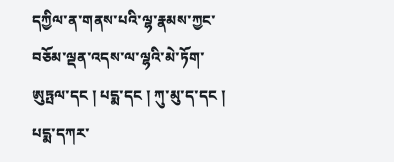དཀྱིལ་ན་གནས་པའི་ལྷ་རྣམས་ཀྱང་བཅོམ་ལྡན་འདས་ལ་ལྷའི་མེ་ཏོག་ཨུཏྤལ་དང ། པདྨ་དང ། ཀུ་མུ་ད་དང ། པདྨ་དཀར་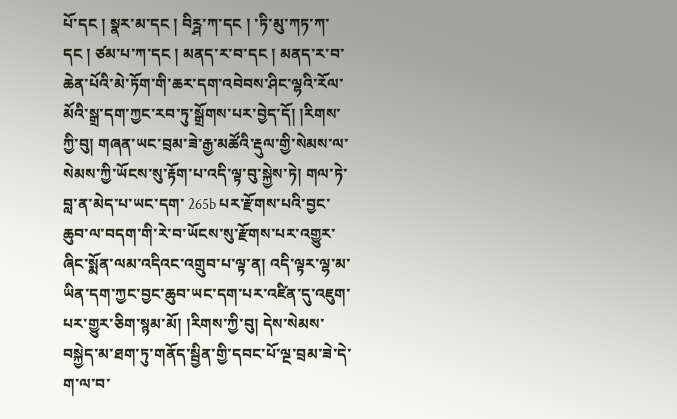པོ་དང ། སྣར་མ་དང ། བིཪྴ་ཀ་དང ། ་ཏི་མུ་ཀཏ་ཀ་དང ། ཙམ་པ་ཀ་དང ། མནད་ར་བ་དང ། མནད་ར་བ་ཆེན་པོའི་མེ་ཏོག་གི་ཆར་དག་འབེབས་ཤིང་ལྷའི་རོལ་མོའི་སྒྲ་དག་ཀྱང་རབ་ཏུ་སྒྲོགས་པར་བྱེད་དོ། །རིགས་ཀྱི་བུ། གཞན་ཡང་བྲམ་ཟེ་རྒྱ་མཚོའི་རྡུལ་གྱི་སེམས་ལ་སེམས་ཀྱི་ཡོངས་སུ་རྟོག་པ་འདི་ལྟ་བུ་སྐྱེས་ཏེ། གལ་ཏེ་བླ་ན་མེད་པ་ཡང་དག་ 265b པར་རྫོགས་པའི་བྱང་ཆུབ་ལ་བདག་གི་རེ་བ་ཡོངས་སུ་རྫོགས་པར་འགྱུར་ཞིང་སྨོན་ལམ་འདིའང་འགྲུབ་པ་ལྟ་ན། འདི་ལྟར་ལྷ་མ་ཡིན་དག་ཀྱང་བྱང་ཆུབ་ཡང་དག་པར་འཛིན་དུ་འཇུག་པར་གྱུར་ཅིག་སྙམ་མོ། །རིགས་ཀྱི་བུ། དེས་སེམས་བསྐྱེད་མ་ཐག་ཏུ་གནོད་སྦྱིན་གྱི་དབང་པོ་ལྔ་བྲམ་ཟེ་དེ་ག་ལ་བ་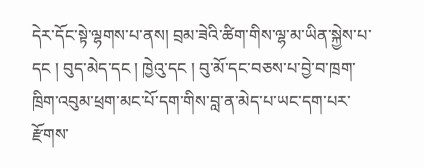དེར་དོང་སྟེ་ལྷགས་པ་ནས། བྲམ་ཟེའི་ཚིག་གིས་ལྷ་མ་ཡིན་སྐྱེས་པ་དང ། བུད་མེད་དང ། ཁྱེའུ་དང ། བུ་མོ་དང་བཅས་པ་བྱེ་བ་ཁྲག་ཁྲིག་འབུམ་ཕྲག་མང་པོ་དག་གིས་བླ་ན་མེད་པ་ཡང་དག་པར་རྫོགས་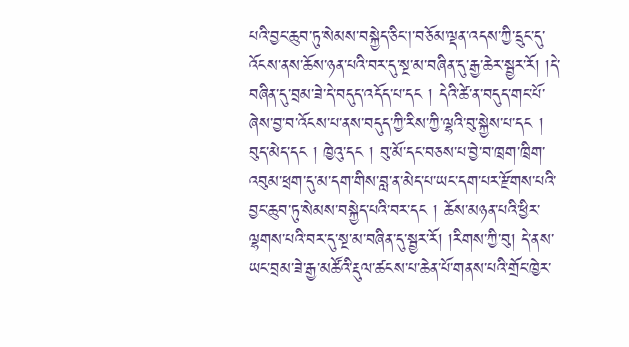པའི་བྱང་ཆུབ་ཏུ་སེམས་བསྐྱེད་ཅིང།་བཅོམ་ལྡན་འདས་ཀྱི་དྲུང་དུ་འོངས་ནས་ཆོས་ཉན་པའི་བར་དུ་སྔ་མ་བཞིན་དུ་རྒྱ་ཆེར་སྦྱར་རོ། །དེ་བཞིན་དུ་བྲམ་ཟེ་དེ་བདུད་འདོད་པ་དང ། དེའི་ཚེ་ན་བདུད་གང་པོ་ཞེས་བྱ་བ་འོངས་པ་ནས་བདུད་ཀྱི་རིས་ཀྱི་ལྷའི་བུ་སྐྱེས་པ་དང ། བུད་མེད་དང ། ཁྱེའུ་དང ། བུ་མོ་དང་བཅས་པ་བྱེ་བ་ཁྲག་ཁྲིག་འབུམ་ཕྲག་དུ་མ་དག་གིས་བླ་ན་མེད་པ་ཡང་དག་པར་རྫོགས་པའི་བྱང་ཆུབ་ཏུ་སེམས་བསྐྱེད་པའི་བར་དང ། ཆོས་མཉན་པའི་ཕྱིར་ལྷགས་པའི་བར་དུ་སྔ་མ་བཞིན་དུ་སྦྱར་རོ། །རིགས་ཀྱི་བུ། དེ་ནས་ཡང་བྲམ་ཟེ་རྒྱ་མཚོའི་རྡུལ་ཚངས་པ་ཆེན་པོ་གནས་པའི་གྲོང་ཁྱེར་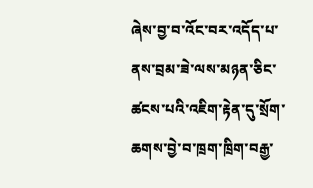ཞེས་བྱ་བ་འོང་བར་འདོད་པ་ནས་བྲམ་ཟེ་ལས་མཉན་ཅིང་ཚངས་པའི་འཇིག་རྟེན་དུ་སྲོག་ཆགས་བྱེ་བ་ཁྲག་ཁྲིག་བརྒྱ་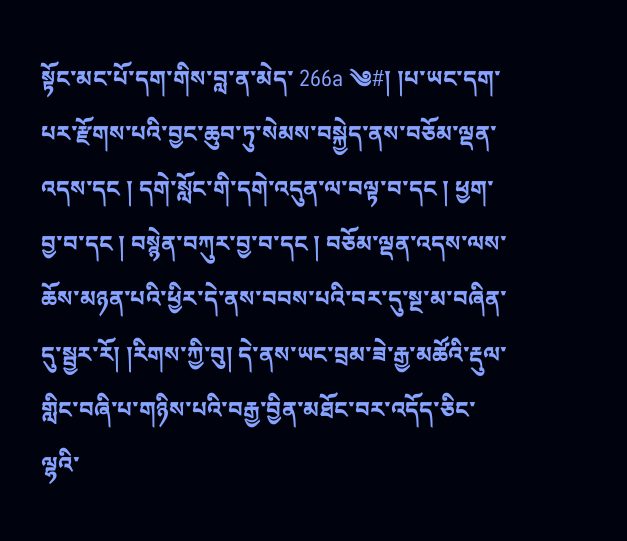སྟོང་མང་པོ་དག་གིས་བླ་ན་མེད་ 266a ༄#། །པ་ཡང་དག་པར་རྫོགས་པའི་བྱང་ཆུབ་ཏུ་སེམས་བསྐྱེད་ནས་བཅོམ་ལྡན་འདས་དང ། དགེ་སློང་གི་དགེ་འདུན་ལ་བལྟ་བ་དང ། ཕྱག་བྱ་བ་དང ། བསྙེན་བཀུར་བྱ་བ་དང ། བཅོམ་ལྡན་འདས་ལས་ཆོས་མཉན་པའི་ཕྱིར་དེ་ནས་བབས་པའི་བར་དུ་སྔ་མ་བཞིན་དུ་སྦྱར་རོ། །རིགས་ཀྱི་བུ། དེ་ནས་ཡང་བྲམ་ཟེ་རྒྱ་མཚོའི་རྡུལ་གླིང་བཞི་པ་གཉིས་པའི་བརྒྱ་བྱིན་མཐོང་བར་འདོད་ཅིང་ལྷའི་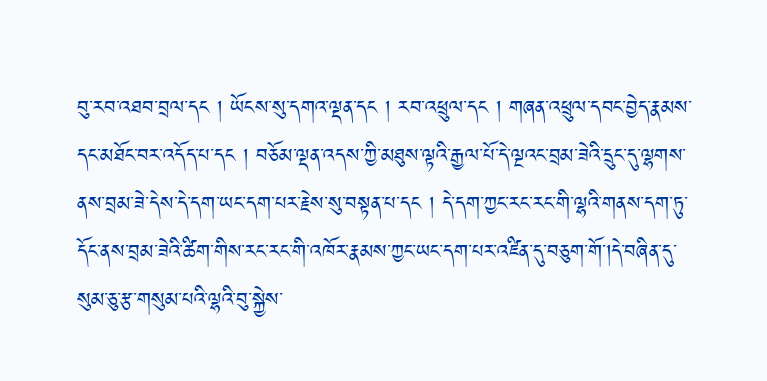བུ་རབ་འཐབ་བྲལ་དང ། ཡོངས་སུ་དགའ་ལྡན་དང ། རབ་འཕྲུལ་དང ། གཞན་འཕྲུལ་དབང་བྱེད་རྣམས་དང་མཐོང་བར་འདོད་པ་དང ། བཅོམ་ལྡན་འདས་ཀྱི་མཐུས་ལྟའི་རྒྱལ་པོ་དེ་ལྔའང་བྲམ་ཟེའི་དྲུང་དུ་ལྷགས་ནས་བྲམ་ཟེ་དེས་དེ་དག་ཡང་དག་པར་རྗེས་སུ་བསྟན་པ་དང ། དེ་དག་ཀྱང་རང་རང་གི་ལྷའི་གནས་དག་ཏུ་དོང་ནས་བྲམ་ཟེའི་ཚིག་གིས་རང་རང་གི་འཁོར་རྣམས་ཀྱང་ཡང་དག་པར་འཛིན་དུ་བཅུག་གོ་།དེ་བཞིན་དུ་སུམ་ཅུ་རྩ་གསུམ་པའི་ལྷའི་བུ་སྐྱེས་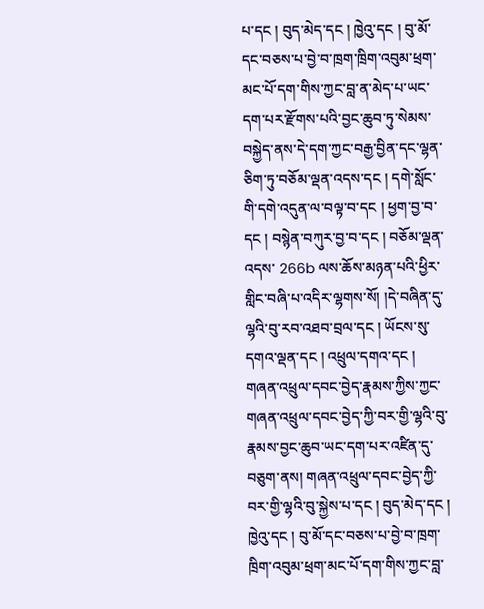པ་དང ། བུད་མེད་དང ། ཁྱེའུ་དང ། བུ་མོ་དང་བཅས་པ་བྱེ་བ་ཁྲག་ཁྲིག་འབུམ་ཕྲག་མང་པོ་དག་གིས་ཀྱང་བླ་ན་མེད་པ་ཡང་དག་པར་རྫོགས་པའི་བྱང་ཆུབ་ཏུ་སེམས་བསྐྱེད་ནས་དེ་དག་ཀྱང་བརྒྱ་བྱིན་དང་ལྷན་ཅིག་ཏུ་བཅོམ་ལྡན་འདས་དང ། དགེ་སློང་གི་དགེ་འདུན་ལ་བལྟ་བ་དང ། ཕྱག་བྱ་བ་དང ། བསྙེན་བཀུར་བྱ་བ་དང ། བཅོམ་ལྡན་འདས་ 266b ལས་ཆོས་མཉན་པའི་ཕྱིར་གླིང་བཞི་པ་འདིར་ལྷགས་སོ། །དེ་བཞིན་དུ་ལྷའི་བུ་རབ་འཐབ་བྲལ་དང ། ཡོངས་སུ་དགའ་ལྡན་དང ། འཕྲུལ་དགའ་དང ། གཞན་འཕྲུལ་དབང་བྱེད་རྣམས་ཀྱིས་ཀྱང་གཞན་འཕྲུལ་དབང་བྱེད་ཀྱི་བར་གྱི་ལྷའི་བུ་རྣམས་བྱང་ཆུབ་ཡང་དག་པར་འཛིན་དུ་བཅུག་ནས། གཞན་འཕྲུལ་དབང་བྱེད་ཀྱི་བར་གྱི་ལྷའི་བུ་སྐྱེས་པ་དང ། བུད་མེད་དང ། ཁྱེའུ་དང ། བུ་མོ་དང་བཅས་པ་བྱེ་བ་ཁྲག་ཁྲིག་འབུམ་ཕྲག་མང་པོ་དག་གིས་ཀྱང་བླ་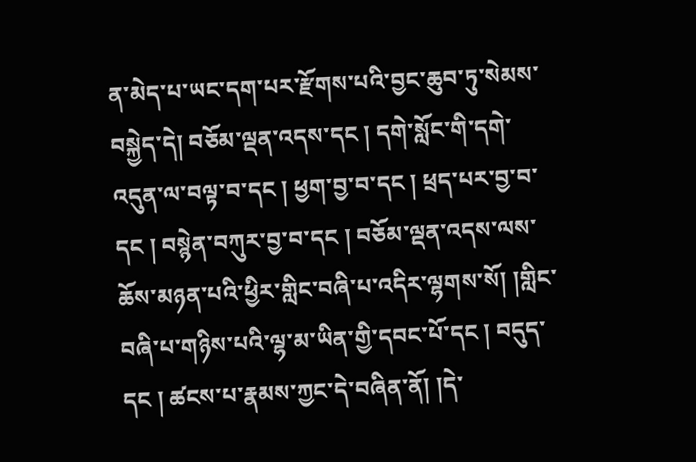ན་མེད་པ་ཡང་དག་པར་རྫོགས་པའི་བྱང་ཆུབ་ཏུ་སེམས་བསྐྱེད་དེ། བཅོམ་ལྡན་འདས་དང ། དགེ་སློང་གི་དགེ་འདུན་ལ་བལྟ་བ་དང ། ཕྱག་བྱ་བ་དང ། ཕྲད་པར་བྱ་བ་དང ། བསྙེན་བཀུར་བྱ་བ་དང ། བཅོམ་ལྡན་འདས་ལས་ཆོས་མཉན་པའི་ཕྱིར་གླིང་བཞི་པ་འདིར་ལྷགས་སོ། །གླིང་བཞི་པ་གཉིས་པའི་ལྷ་མ་ཡིན་གྱི་དབང་པོ་དང ། བདུད་དང ། ཚངས་པ་རྣམས་ཀྱང་དེ་བཞིན་ནོ། །དེ་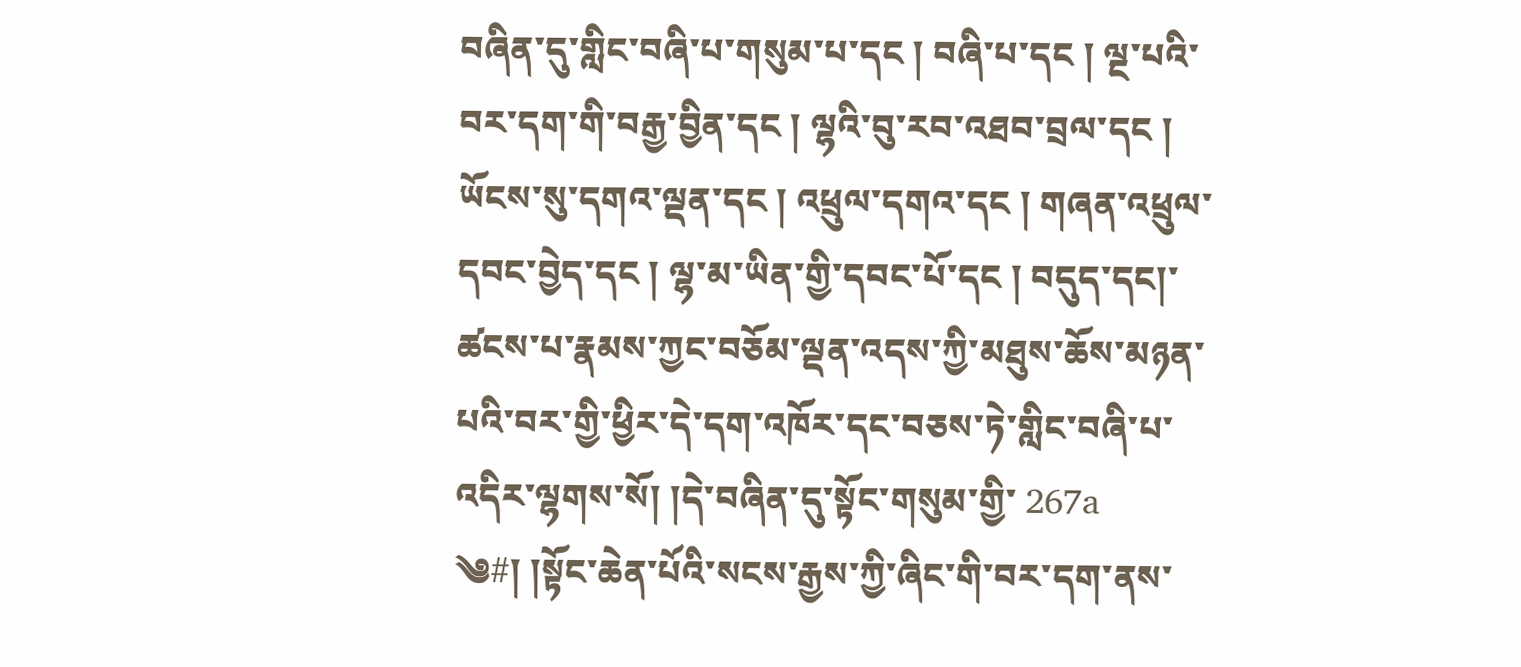བཞིན་དུ་གླིང་བཞི་པ་གསུམ་པ་དང ། བཞི་པ་དང ། ལྔ་པའི་བར་དག་གི་བརྒྱ་བྱིན་དང ། ལྷའི་བུ་རབ་འཐབ་བྲལ་དང ། ཡོངས་སུ་དགའ་ལྡན་དང ། འཕྲུལ་དགའ་དང ། གཞན་འཕྲུལ་དབང་བྱེད་དང ། ལྷ་མ་ཡིན་གྱི་དབང་པོ་དང ། བདུད་དང།་ཚངས་པ་རྣམས་ཀྱང་བཅོམ་ལྡན་འདས་ཀྱི་མཐུས་ཆོས་མཉན་པའི་བར་གྱི་ཕྱིར་དེ་དག་འཁོར་དང་བཅས་ཏེ་གླིང་བཞི་པ་འདིར་ལྷགས་སོ། །དེ་བཞིན་དུ་སྟོང་གསུམ་གྱི་ 267a ༄#། །སྟོང་ཆེན་པོའི་སངས་རྒྱས་ཀྱི་ཞིང་གི་བར་དག་ནས་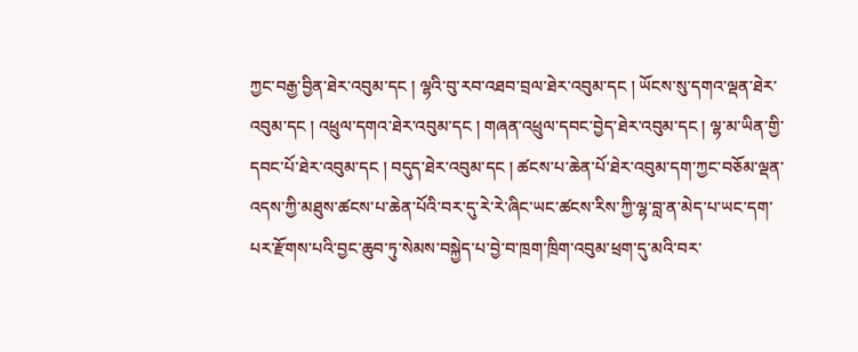ཀྱང་བརྒྱ་བྱིན་ཐེར་འབུམ་དང ། ལྷའི་བུ་རབ་འཐབ་བྲལ་ཐེར་འབུམ་དང ། ཡོངས་སུ་དགའ་ལྡན་ཐེར་འབུམ་དང ། འཕྲུལ་དགའ་ཐེར་འབུམ་དང ། གཞན་འཕྲུལ་དབང་བྱེད་ཐེར་འབུམ་དང ། ལྷ་མ་ཡིན་གྱི་དབང་པོ་ཐེར་འབུམ་དང ། བདུད་ཐེར་འབུམ་དང ། ཚངས་པ་ཆེན་པོ་ཐེར་འབུམ་དག་ཀྱང་བཅོམ་ལྡན་འདས་ཀྱི་མཐུས་ཚངས་པ་ཆེན་པོའི་བར་དུ་རེ་རེ་ཞིང་ཡང་ཚངས་རིས་ཀྱི་ལྷ་བླ་ན་མེད་པ་ཡང་དག་པར་རྫོགས་པའི་བྱང་ཆུབ་ཏུ་སེམས་བསྐྱེད་པ་བྱེ་བ་ཁྲག་ཁྲིག་འབུམ་ཕྲག་དུ་མའི་བར་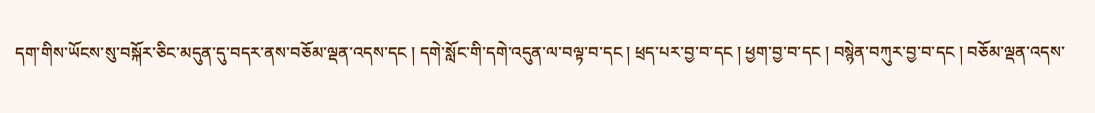དག་གིས་ཡོངས་སུ་བསྐོར་ཅིང་མདུན་དུ་བདར་ནས་བཅོམ་ལྡན་འདས་དང ། དགེ་སློང་གི་དགེ་འདུན་ལ་བལྟ་བ་དང ། ཕྲད་པར་བྱ་བ་དང ། ཕྱག་བྱ་བ་དང ། བསྙེན་བཀུར་བྱ་བ་དང ། བཅོམ་ལྡན་འདས་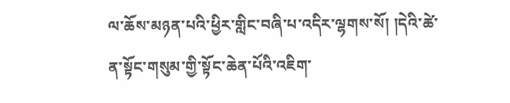ལ་ཆོས་མཉན་པའི་ཕྱིར་གླིང་བཞི་པ་འདིར་ལྷགས་སོ། །དེའི་ཚེ་ན་སྟོང་གསུམ་གྱི་སྟོང་ཆེན་པོའི་འཇིག་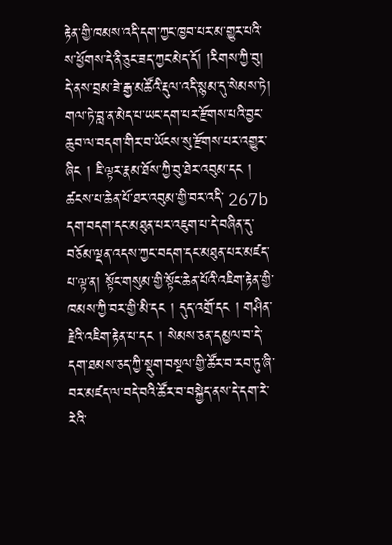རྟེན་གྱི་ཁམས་འདི་དག་ཀྱང་ཁྱབ་པར་མ་གྱུར་པའི་ས་ཕྱོགས་དེ་ནི་ཅུང་ཟད་ཀྱང་མེད་དོ། །རིགས་ཀྱི་བུ། དེ་ནས་བྲམ་ཟེ་རྒྱ་མཚོའི་རྡུལ་འདི་སྙམ་དུ་སེམས་ཏེ། གལ་ཏེ་བླ་ན་མེད་པ་ཡང་དག་པར་རྫོགས་པའི་བྱང་ཆུབ་ལ་བདག་གིར་བ་ཡོངས་སུ་རྫོགས་པར་འགྱུར་ཞིང ། ཇི་ལྟར་རྣམ་ཐོས་ཀྱི་བུ་ཐེར་འབུམ་དང ། ཚངས་པ་ཆེན་པོ་ཐར་འབུམ་གྱི་བར་འདི་ 267b དག་བདག་དང་མཐུན་པར་འཇུག་པ་དེ་བཞིན་དུ་བཅོམ་ལྡན་འདས་ཀྱང་བདག་དང་མཐུན་པར་མཛད་པ་ལྟ་ན། སྟོང་གསུམ་གྱི་སྟོང་ཆེན་པོའི་འཇིག་རྟེན་གྱི་ཁམས་ཀྱི་བར་གྱི་མི་དང ། དུད་འགྲོ་དང ། གཤིན་རྗེའི་འཇིག་རྟེན་པ་དང ། སེམས་ཅན་དམྱལ་བ་དེ་དག་ཐམས་ཅད་ཀྱི་སྡུག་བསྔལ་གྱི་ཚོར་བ་རབ་ཏུ་ཞི་བར་མཛད་ལ་བདེ་བའི་ཚོར་བ་བསྐྱེད་ནས་དེ་དག་རེ་རེའི་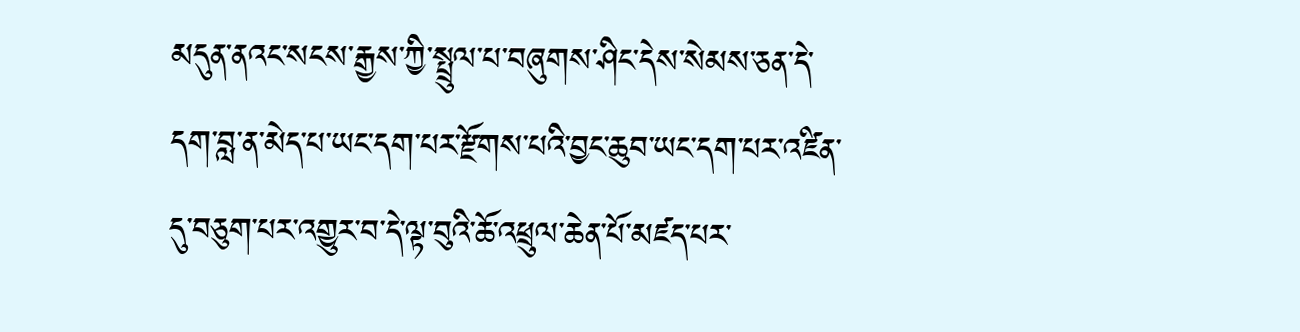མདུན་ནའང་སངས་རྒྱས་ཀྱི་སྤྲུལ་པ་བཞུགས་ཤིང་དེས་སེམས་ཅན་དེ་དག་བླ་ན་མེད་པ་ཡང་དག་པར་རྫོགས་པའི་བྱང་ཆུབ་ཡང་དག་པར་འཛིན་དུ་བཅུག་པར་འགྱུར་བ་དེ་ལྟ་བུའི་ཆོ་འཕྲུལ་ཆེན་པོ་མཛད་པར་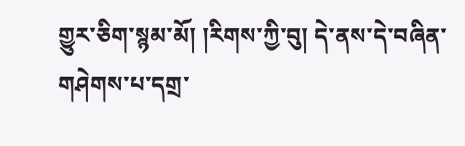གྱུར་ཅིག་སྙམ་མོ། །རིགས་ཀྱི་བུ། དེ་ནས་དེ་བཞིན་གཤེགས་པ་དགྲ་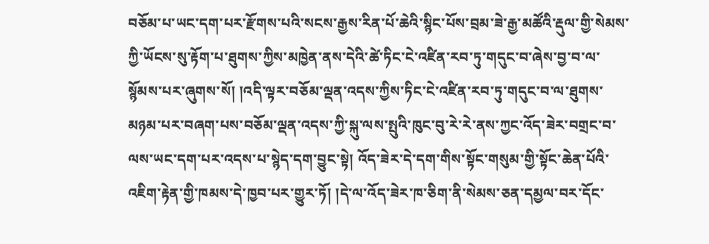བཅོམ་པ་ཡང་དག་པར་རྫོགས་པའི་སངས་རྒྱས་རིན་པོ་ཆེའི་སྙིང་པོས་བྲམ་ཟེ་རྒྱ་མཚོའི་རྡུལ་གྱི་སེམས་ཀྱི་ཡོངས་སུ་རྟོག་པ་ཐུགས་ཀྱིས་མཁྱེན་ནས་དེའི་ཚེ་ཏིང་ངེ་འཛིན་རབ་ཏུ་གདུང་བ་ཞེས་བྱ་བ་ལ་སྙོམས་པར་ཞུགས་སོ། །འདི་ལྟར་བཅོམ་ལྡན་འདས་ཀྱིས་ཏིང་ངེ་འཛིན་རབ་ཏུ་གདུང་བ་ལ་ཐུགས་མཉམ་པར་བཞག་པས་བཅོམ་ལྡན་འདས་ཀྱི་སྐུ་ལས་སྤུའི་ཁུང་བུ་རེ་རེ་ནས་ཀྱང་འོད་ཟེར་བགྲང་བ་ལས་ཡང་དག་པར་འདས་པ་སྙེད་དག་བྱུང་སྟེ། འོད་ཟེར་དེ་དག་གིས་སྟོང་གསུམ་གྱི་སྟོང་ཆེན་པོའི་འཇིག་རྟེན་གྱི་ཁམས་དེ་ཁྱབ་པར་གྱུར་ཏོ། །དེ་ལ་འོད་ཟེར་ཁ་ཅིག་ནི་སེམས་ཅན་དམྱལ་བར་དོང་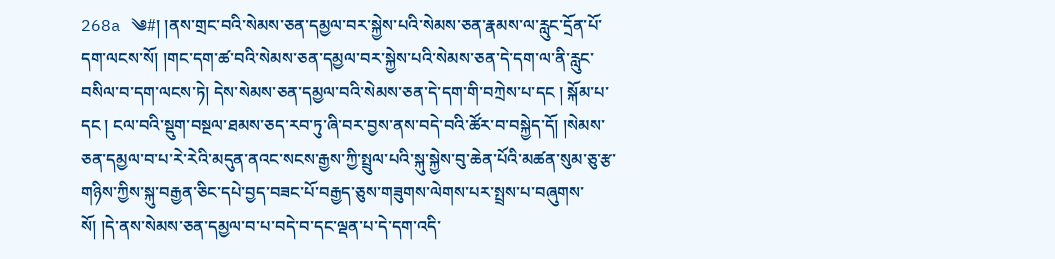268a ༄#། །ནས་གྲང་བའི་སེམས་ཅན་དམྱལ་བར་སྐྱེས་པའི་སེམས་ཅན་རྣམས་ལ་རླུང་དྲོན་པོ་དག་ལངས་སོ། །གང་དག་ཚ་བའི་སེམས་ཅན་དམྱལ་བར་སྐྱེས་པའི་སེམས་ཅན་དེ་དག་ལ་ནི་རླུང་བསིལ་བ་དག་ལངས་ཏེ། དེས་སེམས་ཅན་དམྱལ་བའི་སེམས་ཅན་དེ་དག་གི་བཀྲེས་པ་དང ། སྐོམ་པ་དང ། ངལ་བའི་སྡུག་བསྔལ་ཐམས་ཅད་རབ་ཏུ་ཞི་བར་བྱས་ནས་བདེ་བའི་ཚོར་བ་བསྐྱེད་དོ། །སེམས་ཅན་དམྱལ་བ་པ་རེ་རེའི་མདུན་ནའང་སངས་རྒྱས་ཀྱི་སྤྲུལ་པའི་སྐུ་སྐྱེས་བུ་ཆེན་པོའི་མཚན་སུམ་ཅུ་རྩ་གཉིས་ཀྱིས་སྐུ་བརྒྱན་ཅིང་དཔེ་བྱད་བཟང་པོ་བརྒྱད་ཅུས་གཟུགས་ལེགས་པར་སྤྲས་པ་བཞུགས་སོ། །དེ་ནས་སེམས་ཅན་དམྱལ་བ་པ་བདེ་བ་དང་ལྡན་པ་དེ་དག་འདི་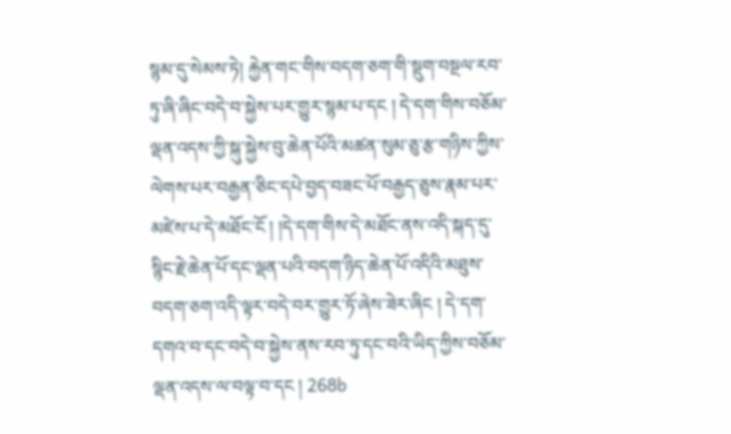སྙམ་དུ་སེམས་ཏེ། རྐྱེན་གང་གིས་བདག་ཅག་གི་སྡུག་བསྔལ་རབ་ཏུ་ཞི་ཞིང་བདེ་བ་སྐྱེས་པར་གྱུར་སྙམ་པ་དང ། དེ་དག་གིས་བཅོམ་ལྡན་འདས་ཀྱི་སྐུ་སྐྱེས་བུ་ཆེན་པོའི་མཚན་སུམ་ཅུ་རྩ་གཉིས་ཀྱིས་ལེགས་པར་བརྒྱན་ཅིང་དཔེ་བྱད་བཟང་པོ་བརྒྱད་ཅུས་རྣམ་པར་མཛེས་པ་དེ་མཐོང་ངོ ། །དེ་དག་གིས་དེ་མཐོང་ནས་འདི་སྐད་དུ་སྙིང་རྗེ་ཆེན་པོ་དང་ལྡན་པའི་བདག་ཉིད་ཆེན་པོ་འདིའི་མཐུས་བདག་ཅག་འདི་ལྟར་བདེ་བར་གྱུར་ཏོ་ཞེས་ཟེར་ཞིང ། དེ་དག་དགའ་བ་དང་བདེ་བ་སྐྱེས་ནས་རབ་ཏུ་དང་བའི་ཡིད་ཀྱིས་བཅོམ་ལྡན་འདས་ལ་བལྟ་བ་དང ། 268b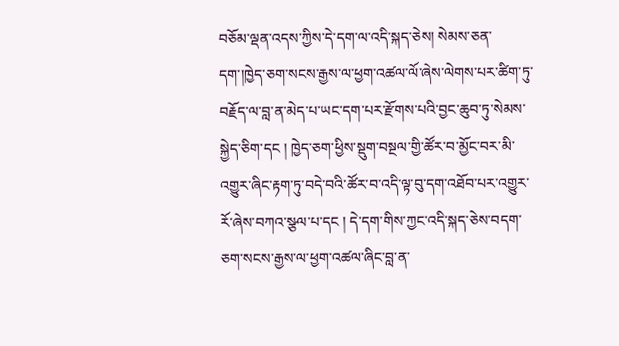བཅོམ་ལྡན་འདས་ཀྱིས་དེ་དག་ལ་འདི་སྐད་ཅེས། སེམས་ཅན་དག་།ཁྱེད་ཅག་སངས་རྒྱས་ལ་ཕྱག་འཚལ་ལོ་ཞེས་ལེགས་པར་ཚིག་ཏུ་བརྗོད་ལ་བླ་ན་མེད་པ་ཡང་དག་པར་རྫོགས་པའི་བྱང་ཆུབ་ཏུ་སེམས་སྐྱེད་ཅིག་དང ། ཁྱེད་ཅག་ཕྱིས་སྡུག་བསྔལ་གྱི་ཚོར་བ་མྱོང་བར་མི་འགྱུར་ཞིང་རྟག་ཏུ་བདེ་བའི་ཚོར་བ་འདི་ལྟ་བུ་དག་འཐོབ་པར་འགྱུར་རོ་ཞེས་བཀའ་སྩལ་པ་དང ། དེ་དག་གིས་ཀྱང་འདི་སྐད་ཅེས་བདག་ཅག་སངས་རྒྱས་ལ་ཕྱག་འཚལ་ཞིང་བླ་ན་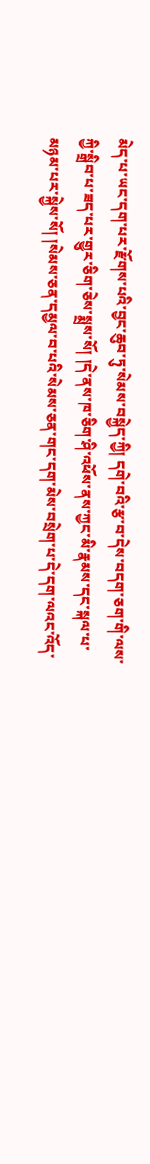མེད་པ་ཡང་དག་པར་རྫོགས་པའི་བྱང་ཆུབ་ཏུ་སེམས་བསྐྱེད་ཀྱི། དགེ་བའི་རྩ་བ་དེས་བདག་ཅག་གི་ལས་ཀྱི་སྒྲིབ་པ་ཟད་པར་གྱུར་ཅིག་ཅེས་སྨྲས་སོ། །དེ་ནས་ཁ་ཅིག་ཤི་འཕོས་ནས་ཀྱང་མི་རྣམས་དང་སྐལ་པ་མཉམ་པར་སྐྱེས་སོ། །སེམས་ཅན་དམྱལ་བ་པའི་སེམས་ཅན་གང་དག་མེས་བསྲེག་པ་དེ་དག་ལའང་འོད་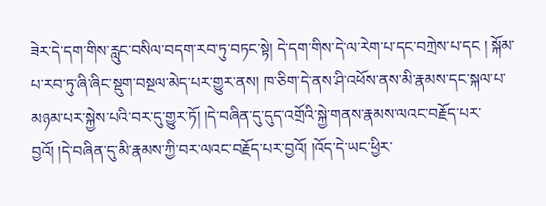ཟེར་དེ་དག་གིས་རླུང་བསིལ་བདག་རབ་ཏུ་བཏང་སྟེ། དེ་དག་གིས་དེ་ལ་རེག་པ་དང་བཀྲེས་པ་དང ། སྐོམ་པ་རབ་ཏུ་ཞི་ཞིང་སྡུག་བསྔལ་མེད་པར་གྱུར་ནས། ཁ་ཅིག་དེ་ནས་ཤི་འཕོས་ནས་མི་རྣམས་དང་སྐལ་པ་མཉམ་པར་སྐྱེས་པའི་བར་དུ་གྱུར་ཏོ། །དེ་བཞིན་དུ་དུད་འགྲོའི་སྐྱེ་གནས་རྣམས་ལའང་བརྗོད་པར་བྱའོ། །དེ་བཞིན་དུ་མི་རྣམས་ཀྱི་བར་ལའང་བརྗོད་པར་བྱའོ། །འོད་དེ་ཡང་ཕྱིར་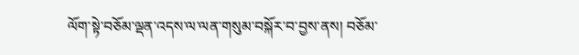ལོག་སྟེ་བཅོམ་ལྡན་འདས་ལ་ལན་གསུམ་བསྐོར་བ་བྱས་ནས། བཅོམ་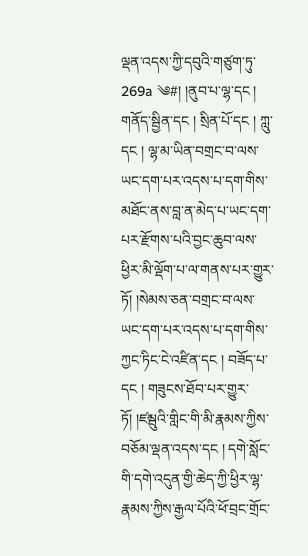ལྡན་འདས་ཀྱི་དབུའི་གཙུག་ཏུ་ 269a ༄#། །ནུབ་པ་ལྷ་དང ། གནོད་སྦྱིན་དང ། སྲིན་པོ་དང ། ཀླུ་དང ། ལྷ་མ་ཡིན་བགྲང་བ་ལས་ཡང་དག་པར་འདས་པ་དག་གིས་མཐོང་ནས་བླ་ན་མེད་པ་ཡང་དག་པར་རྫོགས་པའི་བྱང་ཆུབ་ལས་ཕྱིར་མི་ལྡོག་པ་ལ་གནས་པར་གྱུར་ཏོ། །སེམས་ཅན་བགྲང་བ་ལས་ཡང་དག་པར་འདས་པ་དག་གིས་ཀྱང་ཏིང་ངེ་འཛིན་དང ། བཟོད་པ་དང ། གཟུངས་ཐོབ་པར་གྱུར་ཏོ། །ཛམྦུའི་གླིང་གི་མི་རྣམས་ཀྱིས་བཅོམ་ལྡན་འདས་དང ། དགེ་སློང་གི་དགེ་འདུན་གྱི་ཆེད་ཀྱི་ཕྱིར་ལྷ་རྣམས་ཀྱིས་རྒྱལ་པོའི་ཕོ་བྲང་གྲོང་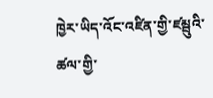ཁྱེར་ཡིད་འོང་འཛིན་གྱི་ཛམྦུའི་ཚལ་གྱི་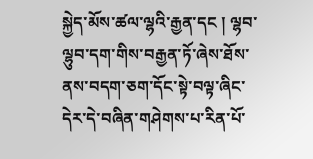སྐྱེད་མོས་ཚལ་ལྷའི་རྒྱན་དང ། ལྷབ་ལྷུབ་དག་གིས་བརྒྱན་ཏོ་ཞེས་ཐོས་ནས་བདག་ཅག་དོང་སྟེ་བལྟ་ཞིང་དེར་དེ་བཞིན་གཤེགས་པ་རིན་པོ་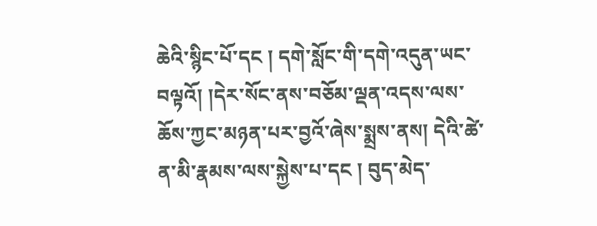ཆེའི་སྙིང་པོ་དང ། དགེ་སློང་གི་དགེ་འདུན་ཡང་བལྟའོ། །དེར་སོང་ནས་བཅོམ་ལྡན་འདས་ལས་ཆོས་ཀྱང་མཉན་པར་བྱའོ་ཞེས་སྨྲས་ནས། དེའི་ཚེ་ན་མི་རྣམས་ལས་སྐྱེས་པ་དང ། བུད་མེད་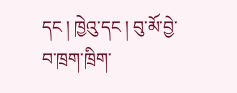དང ། ཁྱེའུ་དང ། བུ་མོ་བྱེ་བ་ཁྲག་ཁྲིག་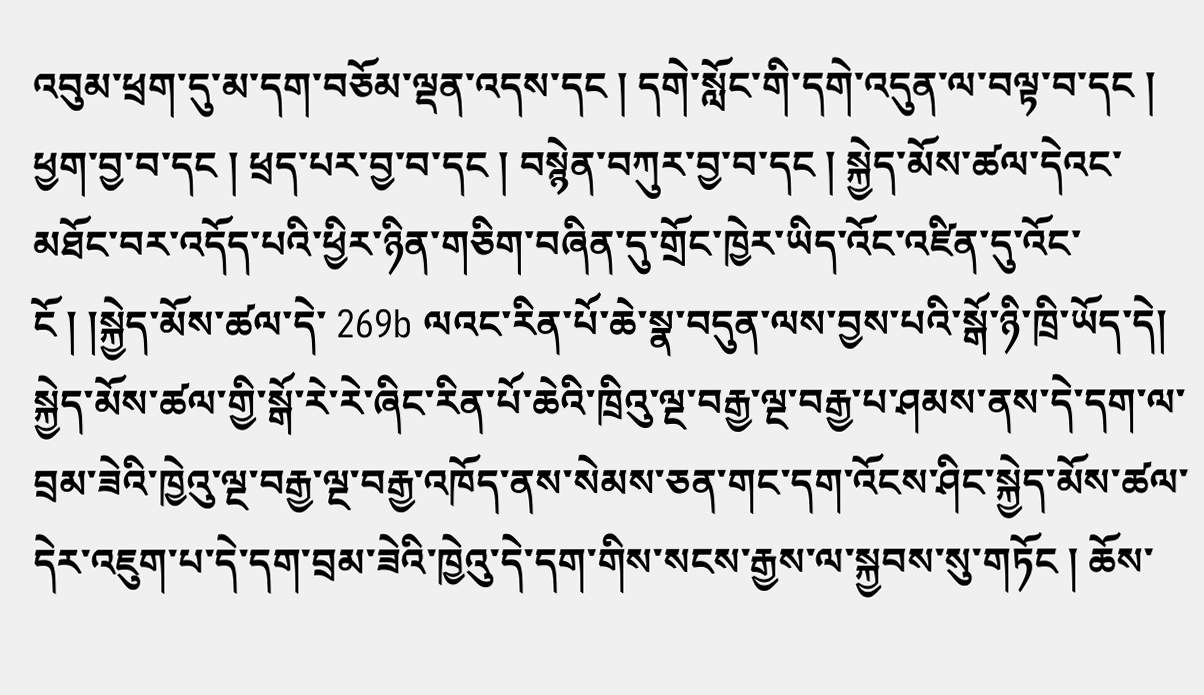འབུམ་ཕྲག་དུ་མ་དག་བཅོམ་ལྡན་འདས་དང ། དགེ་སློང་གི་དགེ་འདུན་ལ་བལྟ་བ་དང ། ཕྱག་བྱ་བ་དང ། ཕྲད་པར་བྱ་བ་དང ། བསྙེན་བཀུར་བྱ་བ་དང ། སྐྱེད་མོས་ཚལ་དེའང་མཐོང་བར་འདོད་པའི་ཕྱིར་ཉིན་གཅིག་བཞིན་དུ་གྲོང་ཁྱེར་ཡིད་འོང་འཛིན་དུ་འོང་ངོ ། །སྐྱེད་མོས་ཚལ་དེ་ 269b ལའང་རིན་པོ་ཆེ་སྣ་བདུན་ལས་བྱས་པའི་སྒོ་ཉི་ཁྲི་ཡོད་དེ། སྐྱེད་མོས་ཚལ་གྱི་སྒོ་རེ་རེ་ཞིང་རིན་པོ་ཆེའི་ཁྲིའུ་ལྔ་བརྒྱ་ལྔ་བརྒྱ་པ་ཤམས་ནས་དེ་དག་ལ་བྲམ་ཟེའི་ཁྱེའུ་ལྔ་བརྒྱ་ལྔ་བརྒྱ་འཁོད་ནས་སེམས་ཅན་གང་དག་འོངས་ཤིང་སྐྱེད་མོས་ཚལ་དེར་འཇུག་པ་དེ་དག་བྲམ་ཟེའི་ཁྱེའུ་དེ་དག་གིས་སངས་རྒྱས་ལ་སྐྱབས་སུ་གཏོང ། ཆོས་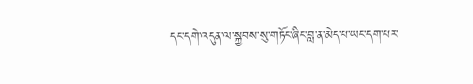དང་དགེ་འདུན་ལ་སྐྱབས་སུ་གཏོང་ཞིང་བླ་ན་མེད་པ་ཡང་དག་པར་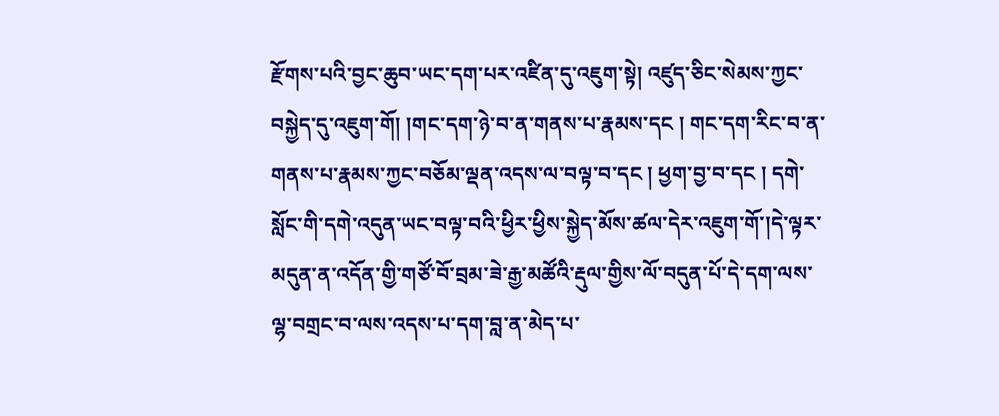རྫོགས་པའི་བྱང་ཆུབ་ཡང་དག་པར་འཛིན་དུ་འཇུག་སྟེ། འཛུད་ཅིང་སེམས་ཀྱང་བསྐྱེད་དུ་འཇུག་གོ། །གང་དག་ཉེ་བ་ན་གནས་པ་རྣམས་དང ། གང་དག་རིང་བ་ན་གནས་པ་རྣམས་ཀྱང་བཅོམ་ལྡན་འདས་ལ་བལྟ་བ་དང ། ཕྱག་བྱ་བ་དང ། དགེ་སློང་གི་དགེ་འདུན་ཡང་བལྟ་བའི་ཕྱིར་ཕྱིས་སྐྱེད་མོས་ཚལ་དེར་འཇུག་གོ་།དེ་ལྟར་མདུན་ན་འདོན་གྱི་གཙོ་བོ་བྲམ་ཟེ་རྒྱ་མཚོའི་རྡུལ་གྱིས་ལོ་བདུན་པོ་དེ་དག་ལས་ལྷ་བགྲང་བ་ལས་འདས་པ་དག་བླ་ན་མེད་པ་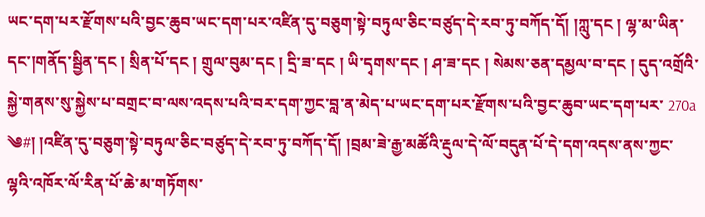ཡང་དག་པར་རྫོགས་པའི་བྱང་ཆུབ་ཡང་དག་པར་འཛིན་དུ་བཅུག་སྟེ་བཏུལ་ཅིང་བཙུད་དེ་རབ་ཏུ་བཀོད་དོ། །ཀླུ་དང ། ལྷ་མ་ཡིན་དང་།གནོད་སྦྱིན་དང ། སྲིན་པོ་དང ། གྲུལ་བུམ་དང ། དྲི་ཟ་དང ། ཡི་དྭགས་དང ། ཤ་ཟ་དང ། སེམས་ཅན་དམྱལ་བ་དང ། དུད་འགྲོའི་སྐྱེ་གནས་སུ་སྐྱེས་པ་བགྲང་བ་ལས་འདས་པའི་བར་དག་ཀྱང་བླ་ན་མེད་པ་ཡང་དག་པར་རྫོགས་པའི་བྱང་ཆུབ་ཡང་དག་པར་ 270a ༄#། །འཛིན་དུ་བཅུག་སྟེ་བཏུལ་ཅིང་བཙུད་དེ་རབ་ཏུ་བཀོད་དོ། །བྲམ་ཟེ་རྒྱ་མཚོའི་རྡུལ་དེ་ལོ་བདུན་པོ་དེ་དག་འདས་ནས་ཀྱང་ལྷའི་འཁོར་ལོ་རིན་པོ་ཆེ་མ་གཏོགས་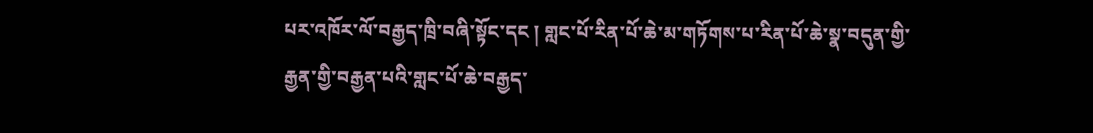པར་འཁོར་ལོ་བརྒྱད་ཁྲི་བཞི་སྟོང་དང ། གླང་པོ་རིན་པོ་ཆེ་མ་གཏོགས་པ་རིན་པོ་ཆེ་སྣ་བདུན་གྱི་རྒྱན་གྱི་བརྒྱན་པའི་གླང་པོ་ཆེ་བརྒྱད་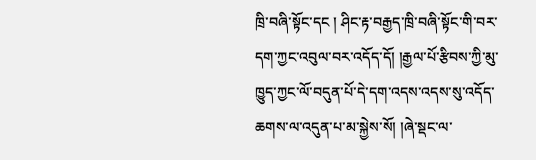ཁྲི་བཞི་སྟོང་དང ། ཤིང་རྟ་བརྒྱད་ཁྲི་བཞི་སྟོང་གི་བར་དག་ཀྱང་འབུལ་བར་འདོད་དོ། །རྒྱལ་པོ་རྩིབས་ཀྱི་མུ་ཁྱུད་ཀྱང་ལོ་བདུན་པོ་དེ་དག་འདས་འདས་སུ་འདོད་ཆགས་ལ་འདུན་པ་མ་སྐྱེས་སོ། །ཞེ་སྡང་ལ་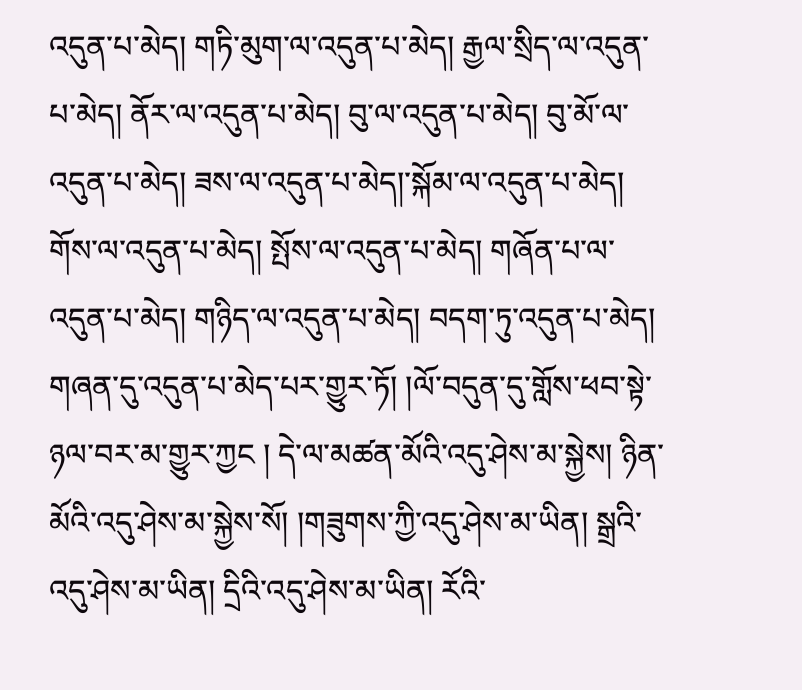འདུན་པ་མེད། གཏི་མུག་ལ་འདུན་པ་མེད། རྒྱལ་སྲིད་ལ་འདུན་པ་མེད། ནོར་ལ་འདུན་པ་མེད། བུ་ལ་འདུན་པ་མེད། བུ་མོ་ལ་འདུན་པ་མེད། ཟས་ལ་འདུན་པ་མེད།་སྐོམ་ལ་འདུན་པ་མེད། གོས་ལ་འདུན་པ་མེད། སྤོས་ལ་འདུན་པ་མེད། གཞོན་པ་ལ་འདུན་པ་མེད། གཉིད་ལ་འདུན་པ་མེད། བདག་ཏུ་འདུན་པ་མེད། གཞན་དུ་འདུན་པ་མེད་པར་གྱུར་ཏོ། །ལོ་བདུན་དུ་གློས་ཕབ་སྟེ་ཉལ་བར་མ་གྱུར་ཀྱང ། དེ་ལ་མཚན་མོའི་འདུ་ཤེས་མ་སྐྱེས། ཉིན་མོའི་འདུ་ཤེས་མ་སྐྱེས་སོ། །གཟུགས་ཀྱི་འདུ་ཤེས་མ་ཡིན། སྒྲའི་འདུ་ཤེས་མ་ཡིན། དྲིའི་འདུ་ཤེས་མ་ཡིན། རོའི་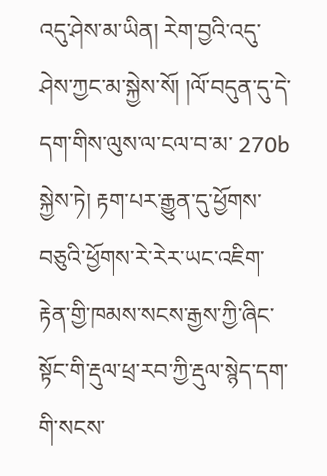འདུ་ཤེས་མ་ཡིན། རེག་བྱའི་འདུ་ཤེས་ཀྱང་མ་སྐྱེས་སོ། །ལོ་བདུན་དུ་དེ་དག་གིས་ལུས་ལ་ངལ་བ་མ་ 270b སྐྱེས་ཏེ། རྟག་པར་རྒྱུན་དུ་ཕྱོགས་བཅུའི་ཕྱོགས་རེ་རེར་ཡང་འཇིག་རྟེན་གྱི་ཁམས་སངས་རྒྱས་ཀྱི་ཞིང་སྟོང་གི་རྡུལ་ཕྲ་རབ་ཀྱི་རྡུལ་སྙེད་དག་གི་སངས་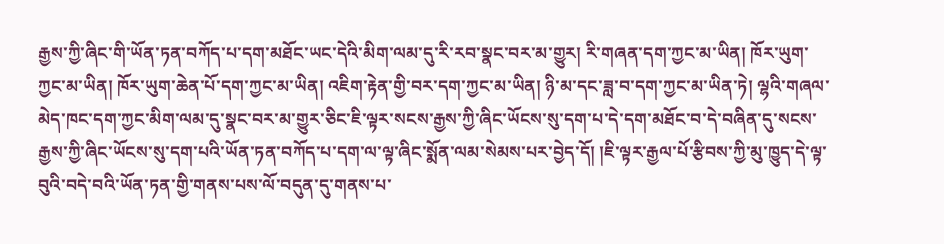རྒྱས་ཀྱི་ཞིང་གི་ཡོན་ཏན་བཀོད་པ་དག་མཐོང་ཡང་དེའི་མིག་ལམ་དུ་རི་རབ་སྣང་བར་མ་གྱུར། རི་གཞན་དག་ཀྱང་མ་ཡིན། ཁོར་ཡུག་ཀྱང་མ་ཡིན། ཁོར་ཡུག་ཆེན་པོ་དག་ཀྱང་མ་ཡིན། འཇིག་རྟེན་གྱི་བར་དག་ཀྱང་མ་ཡིན། ཉི་མ་དང་ཟླ་བ་དག་ཀྱང་མ་ཡིན་ཏེ། ལྷའི་གཞལ་མེད་ཁང་དག་ཀྱང་མིག་ལམ་དུ་སྣང་བར་མ་གྱུར་ཅིང་ཇི་ལྟར་སངས་རྒྱས་ཀྱི་ཞིང་ཡོངས་སུ་དག་པ་དེ་དག་མཐོང་བ་དེ་བཞིན་དུ་སངས་རྒྱས་ཀྱི་ཞིང་ཡོངས་སུ་དག་པའི་ཡོན་ཏན་བཀོད་པ་དག་ལ་ལྟ་ཞིང་སྨོན་ལམ་སེམས་པར་བྱེད་དོ། །ཇི་ལྟར་རྒྱལ་པོ་རྩིབས་ཀྱི་མུ་ཁྱུད་དེ་ལྟ་བུའི་བདེ་བའི་ཡོན་ཏན་གྱི་གནས་པས་ལོ་བདུན་དུ་གནས་པ་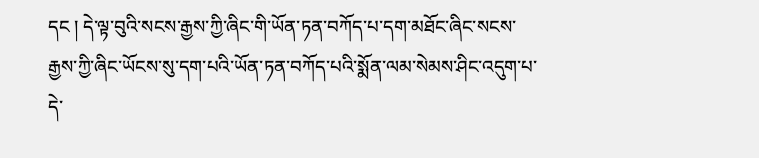དང ། དེ་ལྟ་བུའི་སངས་རྒྱས་ཀྱི་ཞིང་གི་ཡོན་ཏན་བཀོད་པ་དག་མཐོང་ཞིང་སངས་རྒྱས་ཀྱི་ཞིང་ཡོངས་སུ་དག་པའི་ཡོན་ཏན་བཀོད་པའི་སྨོན་ལམ་སེམས་ཤིང་འདུག་པ་དེ་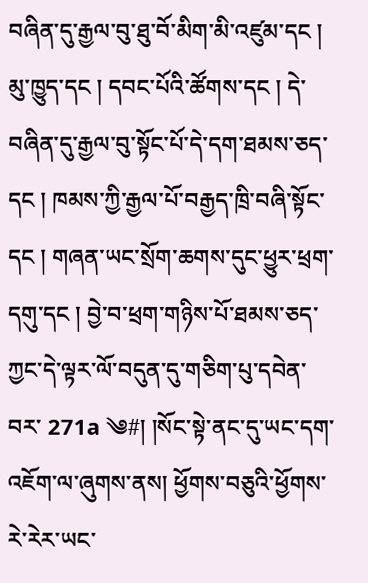བཞིན་དུ་རྒྱལ་བུ་ཐུ་བོ་མིག་མི་འཛུམ་དང ། མུ་ཁྱུད་དང ། དབང་པོའི་ཚོགས་དང ། དེ་བཞིན་དུ་རྒྱལ་བུ་སྟོང་པོ་དེ་དག་ཐམས་ཅད་དང ། ཁམས་ཀྱི་རྒྱལ་པོ་བརྒྱད་ཁྲི་བཞི་སྟོང་དང ། གཞན་ཡང་སྲོག་ཆགས་དུང་ཕྱུར་ཕྲག་དགུ་དང ། བྱེ་བ་ཕྲག་གཉིས་པོ་ཐམས་ཅད་ཀྱང་དེ་ལྟར་ལོ་བདུན་དུ་གཅིག་པུ་དབེན་བར་ 271a ༄#། །སོང་སྟེ་ནང་དུ་ཡང་དག་འཇོག་ལ་ཞུགས་ནས། ཕྱོགས་བཅུའི་ཕྱོགས་རེ་རེར་ཡང་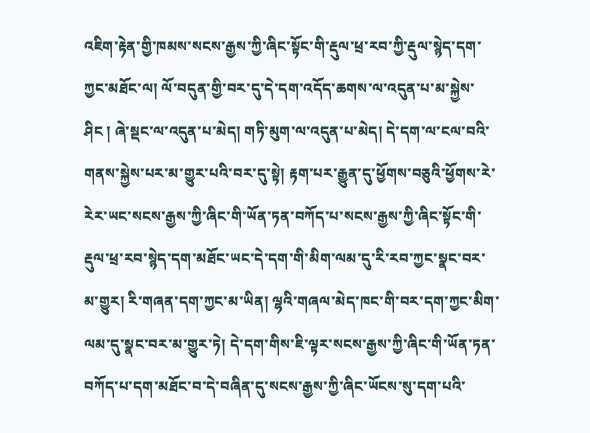འཇིག་རྟེན་གྱི་ཁམས་སངས་རྒྱས་ཀྱི་ཞིང་སྟོང་གི་རྡུལ་ཕྲ་རབ་ཀྱི་རྡུལ་སྙེད་དག་ཀྱང་མཐོང་ལ། ལོ་བདུན་གྱི་བར་དུ་དེ་དག་འདོད་ཆགས་ལ་འདུན་པ་མ་སྐྱེས་ཤིང ། ཞེ་སྡང་ལ་འདུན་པ་མེད། གཏི་མུག་ལ་འདུན་པ་མེད། དེ་དག་ལ་ངལ་བའི་གནས་སྐྱེས་པར་མ་གྱུར་པའི་བར་དུ་སྟེ། རྟག་པར་རྒྱུན་དུ་ཕྱོགས་བཅུའི་ཕྱོགས་རེ་རེར་ཡང་སངས་རྒྱས་ཀྱི་ཞིང་གི་ཡོན་ཏན་བཀོད་པ་སངས་རྒྱས་ཀྱི་ཞིང་སྟོང་གི་རྡུལ་ཕྲ་རབ་སྙེད་དག་མཐོང་ཡང་དེ་དག་གི་མིག་ལམ་དུ་རི་རབ་ཀྱང་སྣང་བར་མ་གྱུར། རི་གཞན་དག་ཀྱང་མ་ཡིན། ལྷའི་གཞལ་མེད་ཁང་གི་བར་དག་ཀྱང་མིག་ལམ་དུ་སྣང་བར་མ་གྱུར་ཏེ། དེ་དག་གིས་ཇི་ལྟར་སངས་རྒྱས་ཀྱི་ཞིང་གི་ཡོན་ཏན་བཀོད་པ་དག་མཐོང་བ་དེ་བཞིན་དུ་སངས་རྒྱས་ཀྱི་ཞིང་ཡོངས་སུ་དག་པའི་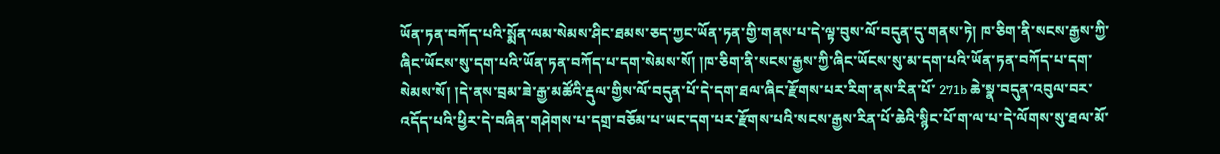ཡོན་ཏན་བཀོད་པའི་སྨོན་ལམ་སེམས་ཤིང་ཐམས་ཅད་ཀྱང་ཡོན་ཏན་གྱི་གནས་པ་དེ་ལྟ་བུས་ལོ་བདུན་དུ་གནས་ཏེ། ཁ་ཅིག་ནི་སངས་རྒྱས་ཀྱི་ཞིང་ཡོངས་སུ་དག་པའི་ཡོན་ཏན་བཀོད་པ་དག་སེམས་སོ། །ཁ་ཅིག་ནི་སངས་རྒྱས་ཀྱི་ཞིང་ཡོངས་སུ་མ་དག་པའི་ཡོན་ཏན་བཀོད་པ་དག་སེམས་སོ། །དེ་ནས་བྲམ་ཟེ་རྒྱ་མཚོའི་རྡུལ་གྱིས་ལོ་བདུན་པོ་དེ་དག་ཐལ་ཞིང་རྫོགས་པར་རིག་ནས་རིན་པོ་ 271b ཆེ་སྣ་བདུན་འབུལ་བར་འདོད་པའི་ཕྱིར་དེ་བཞིན་གཤེགས་པ་དགྲ་བཅོམ་པ་ཡང་དག་པར་རྫོགས་པའི་སངས་རྒྱས་རིན་པོ་ཆེའི་སྙིང་པོ་ག་ལ་པ་དེ་ལོགས་སུ་ཐལ་མོ་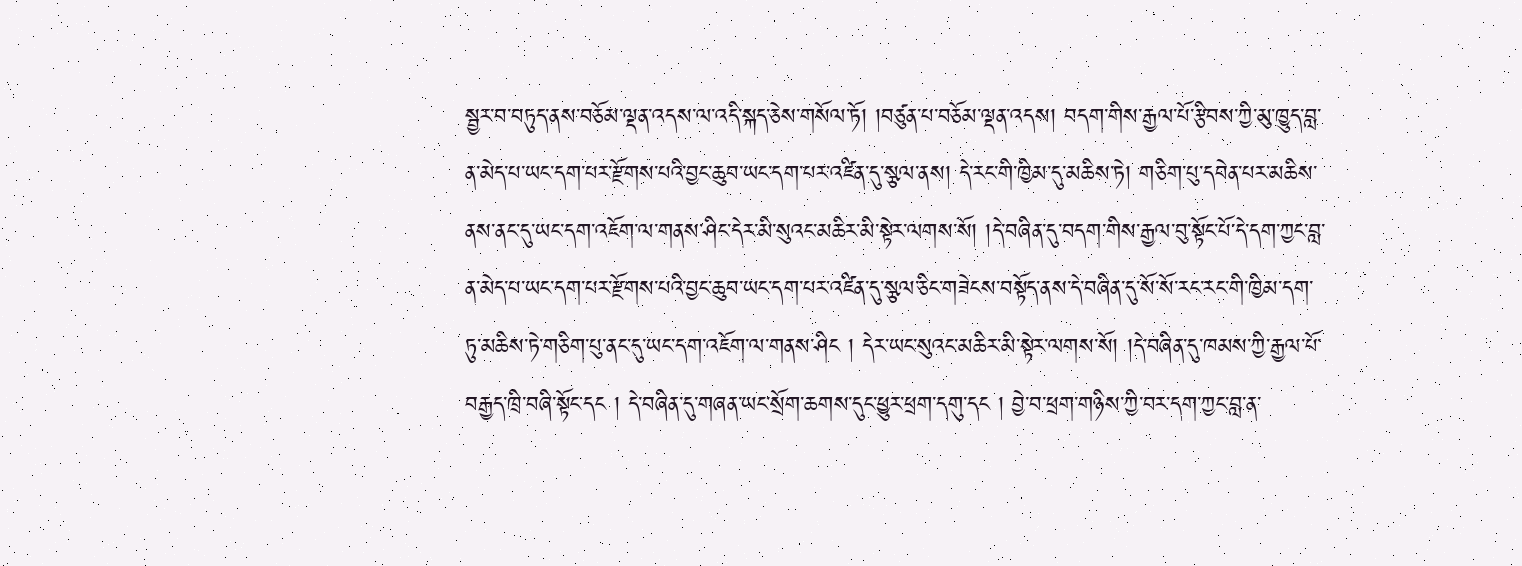སྦྱར་བ་བཏུད་ནས་བཅོམ་ལྡན་འདས་ལ་འདི་སྐད་ཅེས་གསོལ་ཏོ། །བཙུན་པ་བཅོམ་ལྡན་འདས། བདག་གིས་རྒྱལ་པོ་རྩིབས་ཀྱི་མུ་ཁྱུད་བླ་ན་མེད་པ་ཡང་དག་པར་རྫོགས་པའི་བྱང་ཆུབ་ཡང་དག་པར་འཛིན་དུ་སྩལ་ནས། དེ་རང་གི་ཁྱིམ་དུ་མཆིས་ཏེ། གཅིག་པུ་དབེན་པར་མཆིས་ནས་ནང་དུ་ཡང་དག་འཇོག་ལ་གནས་ཤིང་དེར་མི་སུའང་མཆིར་མི་སྟེར་ལགས་སོ། །དེ་བཞིན་དུ་བདག་གིས་རྒྱལ་བུ་སྟོང་པོ་དེ་དག་ཀྱང་བླ་ན་མེད་པ་ཡང་དག་པར་རྫོགས་པའི་བྱང་ཆུབ་ཡང་དག་པར་འཛིན་དུ་སྩལ་ཅིང་གཟེངས་བསྟོད་ནས་དེ་བཞིན་དུ་སོ་སོ་རང་རང་གི་ཁྱིམ་དག་ཏུ་མཆིས་ཏེ་གཅིག་པུ་ནང་དུ་ཡང་དག་འཇོག་ལ་གནས་ཤིང ། དེར་ཡང་སུའང་མཆིར་མི་སྟེར་ལགས་སོ། །དེ་བཞིན་དུ་ཁམས་ཀྱི་རྒྱལ་པོ་བརྒྱད་ཁྲི་བཞི་སྟོང་དང ། དེ་བཞིན་དུ་གཞན་ཡང་སྲོག་ཆགས་དུང་ཕྱུར་ཕྲག་དགུ་དང ། བྱེ་བ་ཕྲག་གཉིས་ཀྱི་བར་དག་ཀྱང་བླ་ན་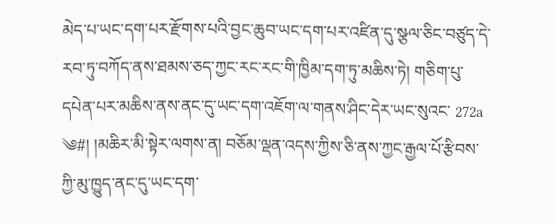མེད་པ་ཡང་དག་པར་རྫོགས་པའི་བྱང་ཆུབ་ཡང་དག་པར་འཛིན་དུ་སྩལ་ཅིང་བཙུད་དེ་རབ་ཏུ་བཀོད་ནས་ཐམས་ཅད་ཀྱང་རང་རང་གི་ཁྱིམ་དག་ཏུ་མཆིས་ཏེ། གཅིག་པུ་དཔེན་པར་མཆིས་ནས་ནང་དུ་ཡང་དག་འཇོག་ལ་གནས་ཤིང་དེར་ཡང་སུའང་ 272a ༄#། །མཆིར་མི་སྟེར་ལགས་ན། བཅོམ་ལྡན་འདས་ཀྱིས་ཅི་ནས་ཀྱང་རྒྱལ་པོ་རྩིབས་ཀྱི་མུ་ཁྱུད་ནང་དུ་ཡང་དག་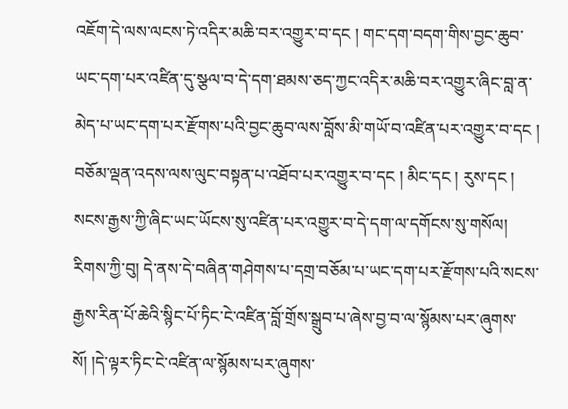འཇོག་དེ་ལས་ལངས་ཏེ་འདིར་མཆི་བར་འགྱུར་བ་དང ། གང་དག་བདག་གིས་བྱང་ཆུབ་ཡང་དག་པར་འཛིན་དུ་སྩལ་བ་དེ་དག་ཐམས་ཅད་ཀྱང་འདིར་མཆི་བར་འགྱུར་ཞིང་བླ་ན་མེད་པ་ཡང་དག་པར་རྫོགས་པའི་བྱང་ཆུབ་ལས་བློས་མི་གཡོ་བ་འཛིན་པར་འགྱུར་བ་དང ། བཅོམ་ལྡན་འདས་ལས་ལུང་བསྟན་པ་འཐོབ་པར་འགྱུར་བ་དང ། མིང་དང ། རུས་དང ། སངས་རྒྱས་ཀྱི་ཞིང་ཡང་ཡོངས་སུ་འཛིན་པར་འགྱུར་བ་དེ་དག་ལ་དགོངས་སུ་གསོལ། རིགས་ཀྱི་བུ། དེ་ནས་དེ་བཞིན་གཤེགས་པ་དགྲ་བཅོམ་པ་ཡང་དག་པར་རྫོགས་པའི་སངས་རྒྱས་རིན་པོ་ཆེའི་སྙིང་པོ་ཏིང་ངེ་འཛིན་བློ་གྲོས་སྒྲུབ་པ་ཞེས་བྱ་བ་ལ་སྙོམས་པར་ཞུགས་སོ། །དེ་ལྟར་ཏིང་ངེ་འཛིན་ལ་སྙོམས་པར་ཞུགས་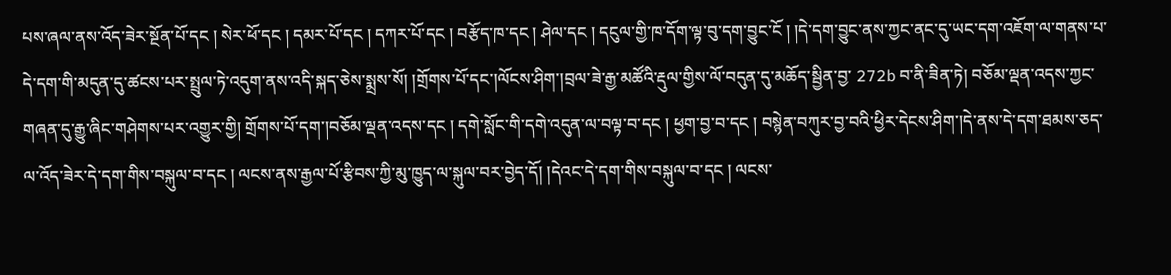པས་ཞལ་ནས་འོད་ཟེར་སྔོན་པོ་དང ། སེར་ཕོ་དང ། དམར་པོ་དང ། དཀར་པོ་དང ། བརྩོད་ཁ་དང ། ཤེལ་དང ། དངུལ་གྱི་ཁ་དོག་ལྟ་བུ་དག་བྱུང་ངོ ། །དེ་དག་བྱུང་ནས་ཀྱང་ནང་དུ་ཡང་དག་འཇོག་ལ་གནས་པ་དེ་དག་གི་མདུན་དུ་ཚངས་པར་སྤྲུལ་ཏེ་འདུག་ནས་འདི་སྐད་ཅེས་སྨྲས་སོ། །གྲོགས་པོ་དང་།ལོངས་ཤིག་།བྲལ་ཟེ་རྒྱ་མཚོའི་རྡུལ་གྱིས་ལོ་བདུན་དུ་མཆོད་སྦྱིན་བྱ་ 272b བ་ནི་ཟིན་ཏེ། བཅོམ་ལྡན་འདས་ཀྱང་གཞན་དུ་རྒྱུ་ཞིང་གཤེགས་པར་འགྱུར་གྱི། གྲོགས་པོ་དག་།བཅོམ་ལྡན་འདས་དང ། དགེ་སློང་གི་དགེ་འདུན་ལ་བལྟ་བ་དང ། ཕྱག་བྱ་བ་དང ། བསྙེན་བཀུར་བྱ་བའི་ཕྱིར་དེངས་ཤིག་།དེ་ནས་དེ་དག་ཐམས་ཅད་ལ་འོད་ཟེར་དེ་དག་གིས་བསྐུལ་བ་དང ། ལངས་ནས་རྒྱལ་པོ་རྩིབས་ཀྱི་མུ་ཁྱུད་ལ་སྐུལ་བར་བྱེད་དོ། །དེའང་དེ་དག་གིས་བསྐུལ་བ་དང ། ལངས་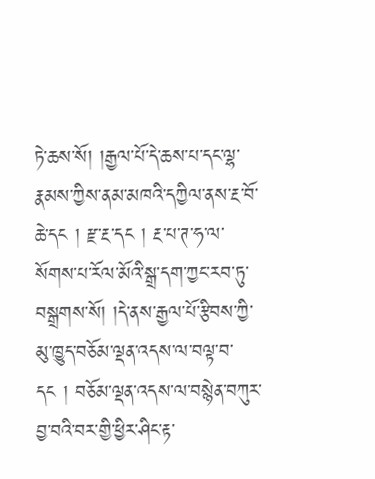ཏེ་ཆས་སོ། །རྒྱལ་པོ་དེ་ཆས་པ་དང་ལྷ་རྣམས་ཀྱིས་ནམ་མཁའི་དཀྱིལ་ནས་རྔ་བོ་ཆེ་དང ། རྫ་རྔ་དང ། རྔ་པ་ཊ་ཧ་ལ་སོགས་པ་རོལ་མོའི་སྒྲ་དག་ཀྱང་རབ་ཏུ་བསྒྲགས་སོ། །དེ་ནས་རྒྱལ་པོ་རྩིབས་ཀྱི་མུ་ཁྱུད་བཅོམ་ལྡན་འདས་ལ་བལྟ་བ་དང ། བཅོམ་ལྡན་འདས་ལ་བསྙེན་བཀུར་བྱ་བའི་བར་གྱི་ཕྱིར་ཤིང་རྟ་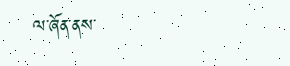ལ་ཞོན་ནས་